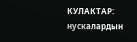КУЛАКТАР: нускалардын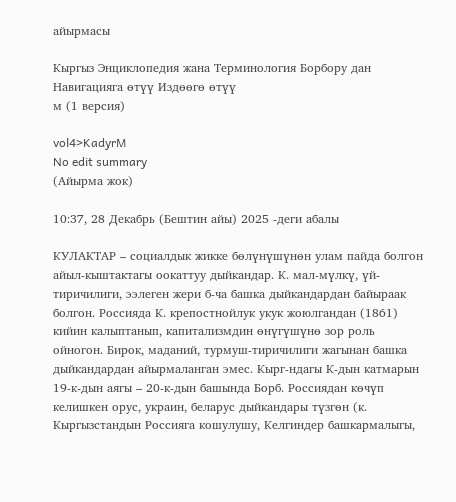айырмасы

Кыргыз Энциклопедия жана Терминология Борбору дан
Навигацияга өтүү Издөөгө өтүү
м (1 версия)

vol4>KadyrM
No edit summary
(Айырма жок)

10:37, 28 Декабрь (Бештин айы) 2025 -деги абалы

КУЛАКТАР – социалдык жикке бөлүнүшүнөн улам пайда болгон айыл-кыштактагы оокаттуу дыйкандар. К. мал-мүлкү, үй-тиричилиги, ээлеген жери б-ча башка дыйкандардан байыраак болгон. Россияда К. крепостнойлук укук жоюлгандан (1861) кийин калыптанып, капитализмдин өнүгүшүнө зор роль ойногон. Бирок, маданий, турмуш-тиричилиги жагынан башка дыйкандардан айырмаланган эмес. Кырг-ндагы К-дын катмарын 19-к-дын аягы – 20-к-дын башында Борб. Россиядан көчүп келишкен орус, украин, беларус дыйкандары түзгөн (к. Кыргызстандын Россияга кошулушу, Келгиндер башкармалыгы,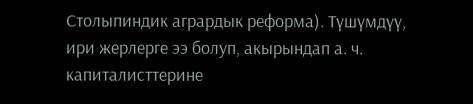Столыпиндик агрардык реформа). Түшүмдүү, ири жерлерге ээ болуп, акырындап а. ч. капиталисттерине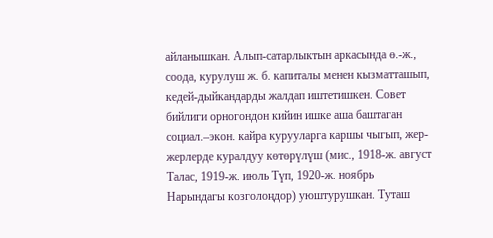айланышкан. Алып-сатарлыктын аркасында ө.-ж., соода, курулуш ж. б. капиталы менен кызматташып, кедей-дыйкандарды жалдап иштетишкен. Совет бийлиги орногондон кийин ишке аша баштаган социал.–экон. кайра курууларга каршы чыгып, жер-жерлерде куралдуу көтөрүлүш (мис., 1918-ж. август Талас, 1919-ж. июль Түп, 1920-ж. ноябрь Нарындагы козголоңдор) уюштурушкан. Туташ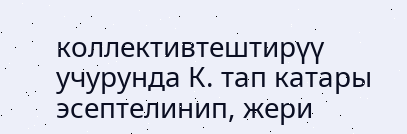коллективтештирүү учурунда К. тап катары эсептелинип, жери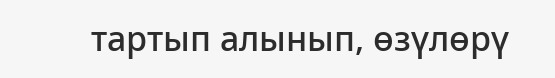тартып алынып, өзүлөрү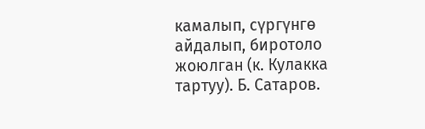камалып, сүргүнгө айдалып, биротоло жоюлган (к. Кулакка тартуу). Б. Сатаров.